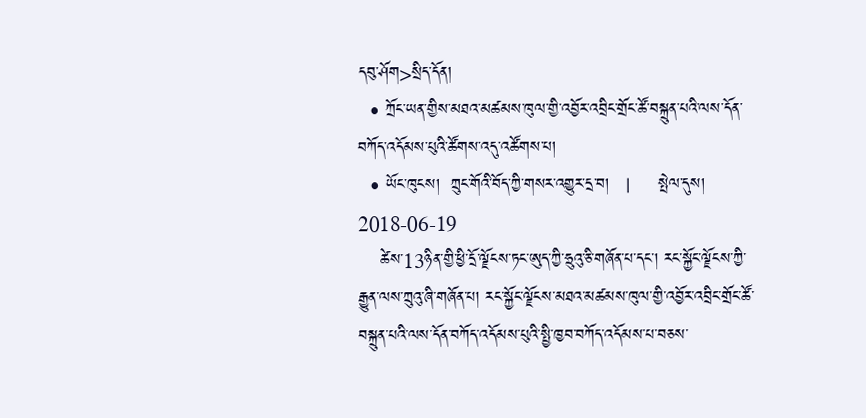དབུ་ཤོག>སྲིད་དོན།
  • ཀྲོང་ཡན་གྱིས་མཐའ་མཚམས་ཁུལ་གྱི་འབྱོར་འབྲིང་གྲོང་ཚོ་བསྐྲུན་པའི་ལས་དོན་བཀོད་འདོམས་པུའི་ཚོགས་འདུ་འཚོགས་པ།
  • ཡོང་ཁུངས།  ཀྲུང་གོའི་བོད་ཀྱི་གསར་འགྱུར་དྲ་བ།   |     སྤེལ་དུས།  2018-06-19
    ཚེས་13ཉིན་གྱི་ཕྱི་དྲོ་ལྗོངས་ཏང་ཨུད་ཀྱི་ཧྲུའུ་ཅི་གཞོན་པ་དང་། རང་སྐྱོང་ལྗོངས་ཀྱི་རྒྱུན་ལས་ཀྲུའུ་ཞི་གཞོན་པ། རང་སྐྱོང་ལྗོངས་མཐའ་མཚམས་ཁུལ་གྱི་འབྱོར་འབྲིང་གྲོང་ཚོ་བསྐྲུན་པའི་ལས་དོན་བཀོད་འདོམས་པུའི་སྤྱི་ཁྱབ་བཀོད་འདོམས་པ་བཅས་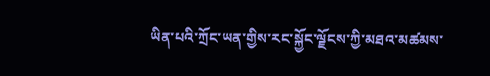ཡིན་པའི་ཀྲོང་ཡན་གྱིས་རང་སྐྱོང་ལྗོངས་ཀྱི་མཐའ་མཚམས་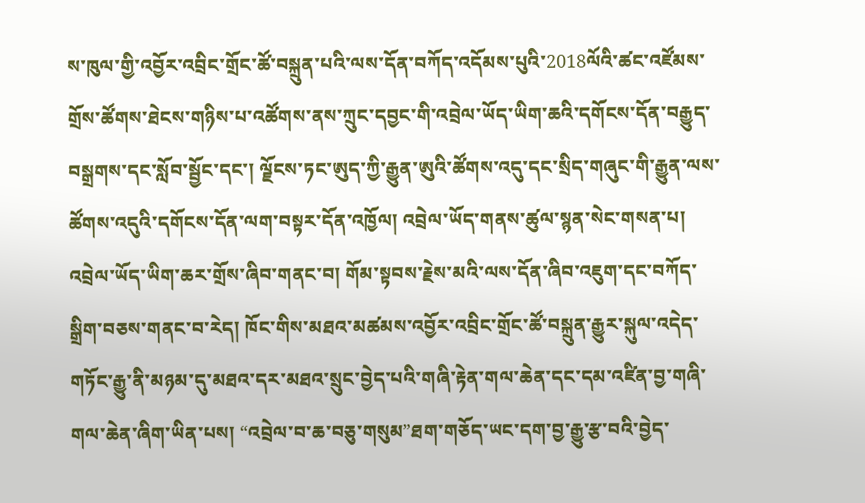ས་ཁུལ་གྱི་འབྱོར་འབྲིང་གྲོང་ཚོ་བསྐྲུན་པའི་ལས་དོན་བཀོད་འདོམས་པུའི་2018ལོའི་ཚང་འཛོམས་གྲོས་ཚོགས་ཐེངས་གཉིས་པ་འཚོགས་ནས་ཀྲུང་དབྱང་གི་འབྲེལ་ཡོད་ཡིག་ཆའི་དགོངས་དོན་བརྒྱུད་བསྒྲགས་དང་སློབ་སྦྱོང་དང་། ལྗོངས་ཏང་ཨུད་ཀྱི་རྒྱུན་ཨུའི་ཚོགས་འདུ་དང་སྲིད་གཞུང་གི་རྒྱུན་ལས་ཚོགས་འདུའི་དགོངས་དོན་ལག་བསྟར་དོན་འཁྱོལ། འབྲེལ་ཡོད་གནས་ཚུལ་སྙན་སེང་གསན་པ། འབྲེལ་ཡོད་ཡིག་ཆར་གྲོས་ཞིབ་གནང་བ། གོམ་སྟབས་རྗེས་མའི་ལས་དོན་ཞིབ་འཇུག་དང་བཀོད་སྒྲིག་བཅས་གནང་བ་རེད། ཁོང་གིས་མཐའ་མཚམས་འབྱོར་འབྲིང་གྲོང་ཚོ་བསྐྲུན་རྒྱུར་སྐུལ་འདེད་གཏོང་རྒྱུ་ནི་མཉམ་དུ་མཐའ་དར་མཐའ་སྲུང་བྱེད་པའི་གཞི་རྟེན་གལ་ཆེན་དང་དམ་འཛིན་བྱ་གཞི་གལ་ཆེན་ཞིག་ཡིན་པས། “འབྲེལ་བ་ཆ་བཅུ་གསུམ”ཐག་གཅོད་ཡང་དག་བྱ་རྒྱུ་རྩ་བའི་བྱེད་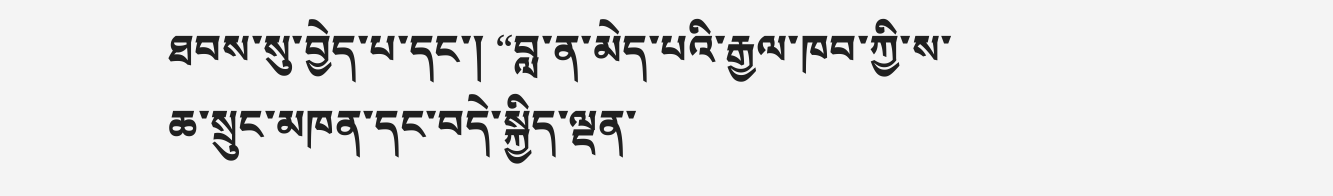ཐབས་སུ་བྱེད་པ་དང་། “བླ་ན་མེད་པའི་རྒྱལ་ཁབ་ཀྱི་ས་ཆ་སྲུང་མཁན་དང་བདེ་སྐྱིད་ལྡན་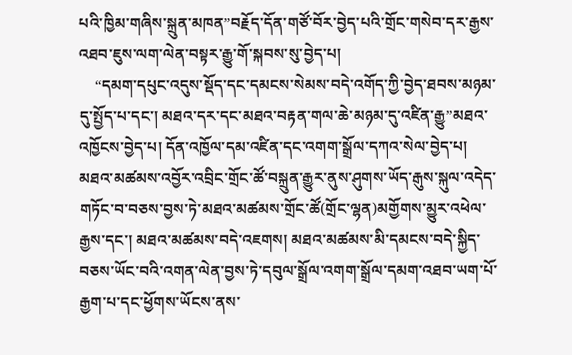པའི་ཁྱིམ་གཞིས་སྐྲུན་མཁན”བརྗོད་དོན་གཙོ་བོར་བྱེད་པའི་གྲོང་གསེབ་དར་རྒྱས་འཐབ་ཇུས་ལག་ལེན་བསྟར་རྒྱུ་གོ་སྐབས་སུ་བྱེད་པ།
    “དམག་དཔུང་འདུས་སྡོད་དང་དམངས་སེམས་བདེ་འགོད་ཀྱི་བྱེད་ཐབས་མཉམ་དུ་སྤྱོད་པ་དང་། མཐའ་དར་དང་མཐའ་བརྟན་གལ་ཆེ་མཉམ་དུ་འཛིན་རྒྱུ”མཐའ་འཁྱོངས་བྱེད་པ། དོན་འཁྱོལ་དམ་འཛིན་དང་འགག་སྒྲོལ་དཀའ་སེལ་བྱེད་པ། མཐའ་མཚམས་འབྱོར་འབྲིང་གྲོང་ཚོ་བསྐྲུན་རྒྱུར་ནུས་ཤུགས་ཡོད་རྒུས་སྐུལ་འདེད་གཏོང་བ་བཅས་བྱས་ཏེ་མཐའ་མཚམས་གྲོང་ཚོ(གྲོང་ལྷན)མགྱོགས་མྱུར་འཕེལ་རྒྱས་དང་། མཐའ་མཚམས་བདེ་འཇགས། མཐའ་མཚམས་མི་དམངས་བདེ་སྐྱིད་བཅས་ཡོང་བའི་འགན་ལེན་བྱས་ཏེ་དབུལ་སྒྲོལ་འགག་སྒྲོལ་དམག་འཐབ་ཡག་པོ་རྒྱག་པ་དང་ཕྱོགས་ཡོངས་ནས་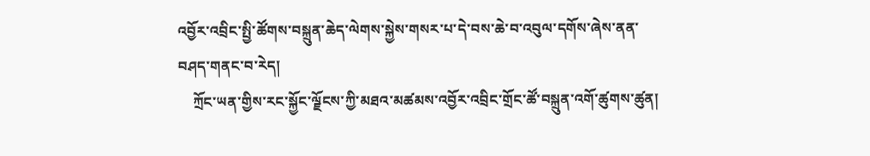འབྱོར་འབྲིང་སྤྱི་ཚོགས་བསྐྲུན་ཆེད་ལེགས་སྐྱེས་གསར་པ་དེ་བས་ཆེ་བ་འབུལ་དགོས་ཞེས་ནན་བཤད་གནང་བ་རེད།
    ཀྲོང་ཡན་གྱིས་རང་སྐྱོང་ལྗོངས་ཀྱི་མཐའ་མཚམས་འབྱོར་འབྲིང་གྲོང་ཚོ་བསྐྲུན་འགོ་ཚུགས་ཚུན།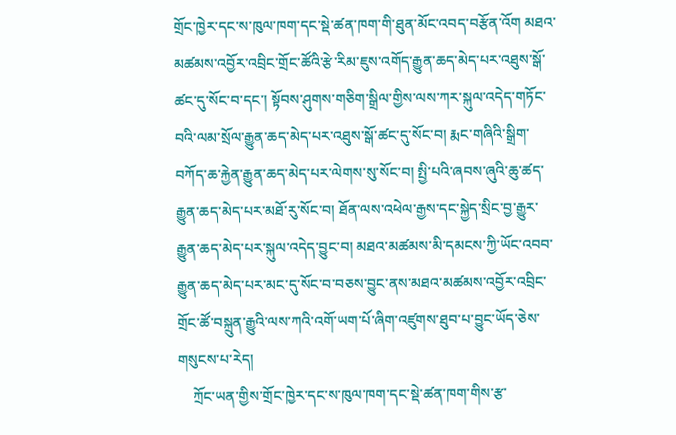གྲོང་ཁྱེར་དང་ས་ཁུལ་ཁག་དང་སྡེ་ཚན་ཁག་གི་ཐུན་མོང་འབད་བརྩོན་འོག མཐའ་མཚམས་འབྱོར་འབྲིང་གྲོང་ཚོའི་རྩེ་རིམ་ཇུས་འགོད་རྒྱུན་ཆད་མེད་པར་འཐུས་སྒོ་ཚང་དུ་སོང་བ་དང་། སྟོབས་ཤུགས་གཅིག་སྒྲིལ་གྱིས་ལས་ཀར་སྐུལ་འདེད་གཏོང་བའི་ལམ་སྲོལ་རྒྱུན་ཆད་མེད་པར་འཐུས་སྒོ་ཚང་དུ་སོང་བ། རྨང་གཞིའི་སྒྲིག་བཀོད་ཆ་རྐྱེན་རྒྱུན་ཆད་མེད་པར་ལེགས་སུ་སོང་བ། སྤྱི་པའི་ཞབས་ཞུའི་ཆུ་ཚད་རྒྱུན་ཆད་མེད་པར་མཐོ་རུ་སོང་བ། ཐོན་ལས་འཕེལ་རྒྱས་དང་སྐྱེད་སྲིང་བྱ་རྒྱུར་རྒྱུན་ཆད་མེད་པར་སྐུལ་འདེད་བྱུང་བ། མཐའ་མཚམས་མི་དམངས་ཀྱི་ཡོང་འབབ་རྒྱུན་ཆད་མེད་པར་མང་དུ་སོང་བ་བཅས་བྱུང་ནས་མཐའ་མཚམས་འབྱོར་འབྲིང་གྲོང་ཚོ་བསྐྲུན་རྒྱུའི་ལས་ཀའི་འགོ་ཡག་པོ་ཞིག་འཛུགས་ཐུབ་པ་བྱུང་ཡོད་ཅེས་གསུངས་པ་རེད།
    ཀྲོང་ཡན་གྱིས་གྲོང་ཁྱེར་དང་ས་ཁུལ་ཁག་དང་སྡེ་ཚན་ཁག་གིས་རྩ་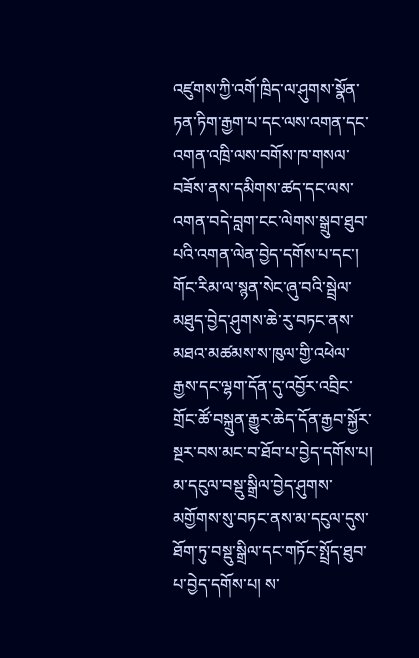འཛུགས་ཀྱི་འགོ་ཁྲིད་ལ་ཤུགས་སྣོན་ཏན་ཏིག་རྒྱག་པ་དང་ལས་འགན་དང་འགན་འཁྲི་ལས་བགོས་ཁ་གསལ་བཟོས་ནས་དམིགས་ཚད་དང་ལས་འགན་བདེ་བླག་ངང་ལེགས་སྒྲུབ་ཐུབ་པའི་འགན་ལེན་བྱེད་དགོས་པ་དང་། གོང་རིམ་ལ་སྙན་སེང་ཞུ་བའི་སྦྲེལ་མཐུད་བྱེད་ཤུགས་ཆེ་རུ་བཏང་ནས་མཐའ་མཚམས་ས་ཁུལ་གྱི་འཕེལ་རྒྱས་དང་ལྷག་དོན་དུ་འབྱོར་འབྲིང་གྲོང་ཚོ་བསྐྲུན་རྒྱུར་ཆེད་དོན་རྒྱབ་སྐྱོར་སྔར་བས་མང་བ་ཐོབ་པ་བྱེད་དགོས་པ། མ་དངུལ་བསྡུ་སྒྲིལ་བྱེད་ཤུགས་མགྱོགས་སུ་བཏང་ནས་མ་དངུལ་དུས་ཐོག་ཏུ་བསྡུ་སྒྲིལ་དང་གཏོང་སྤྲོད་ཐུབ་པ་བྱེད་དགོས་པ། ས་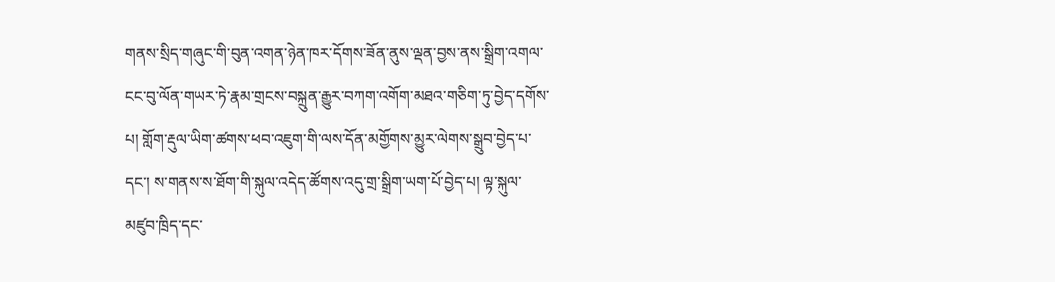གནས་སྲིད་གཞུང་གི་བུན་འགན་ཉེན་ཁར་དོགས་ཟོན་ནུས་ལྡན་བྱས་ནས་སྒྲིག་འགལ་ངང་བུ་ལོན་གཡར་ཏེ་རྣམ་གྲངས་བསྐྲུན་རྒྱུར་བཀག་འགོག་མཐའ་གཅིག་ཏུ་བྱེད་དགོས་པ། གློག་རྡུལ་ཡིག་ཚགས་ཕབ་འཇུག་གི་ལས་དོན་མགྱོགས་མྱུར་ལེགས་སྒྲུབ་བྱེད་པ་དང་། ས་གནས་ས་ཐོག་གི་སྐུལ་འདེད་ཚོགས་འདུ་གྲ་སྒྲིག་ཡག་པོ་བྱེད་པ། ལྟ་སྐུལ་མཛུབ་ཁྲིད་དང་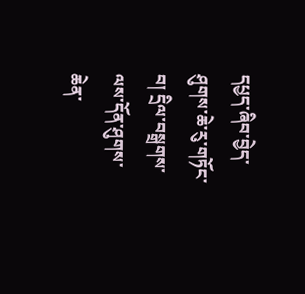དཔྱད་ཞིབ་བྱེད་ཤུགས་ཆེ་རུ་གཏོང་བ། དྲིལ་བསྒྲགས་ལས་དོན་ཤུགས་ཆེན་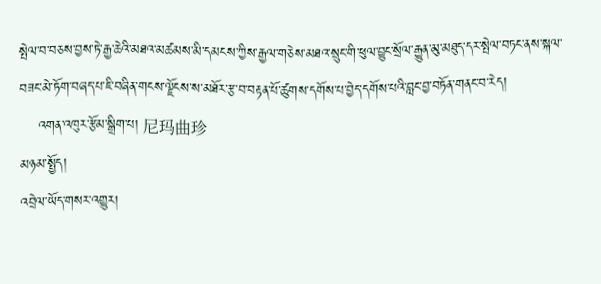སྤེལ་བ་བཅས་བྱས་ཏེ་རྒྱ་ཆེའི་མཐའ་མཚམས་མི་དམངས་ཀྱིས་རྒྱལ་གཅེས་མཐའ་སྲུང་གི་ཕུལ་བྱུང་སྲོལ་རྒྱུན་མུ་མཐུད་དར་སྤེལ་བཏང་ནས་སྐལ་བཟང་མེ་ཏོག་བཞད་པ་ཇི་བཞིན་གངས་ལྗོངས་ས་མཐོར་རྩ་བ་བརྟན་པོ་ཚུགས་དགོས་པ་བྱེད་དགོས་པའི་བླང་བྱ་བཏོན་གནང་བ་རེད།
    འགན་འཁུར་རྩོམ་སྒྲིག་པ། 尼玛曲珍
མཉམ་སྤྱོད།
འབྲེལ་ཡོད་གསར་འགྱུར།